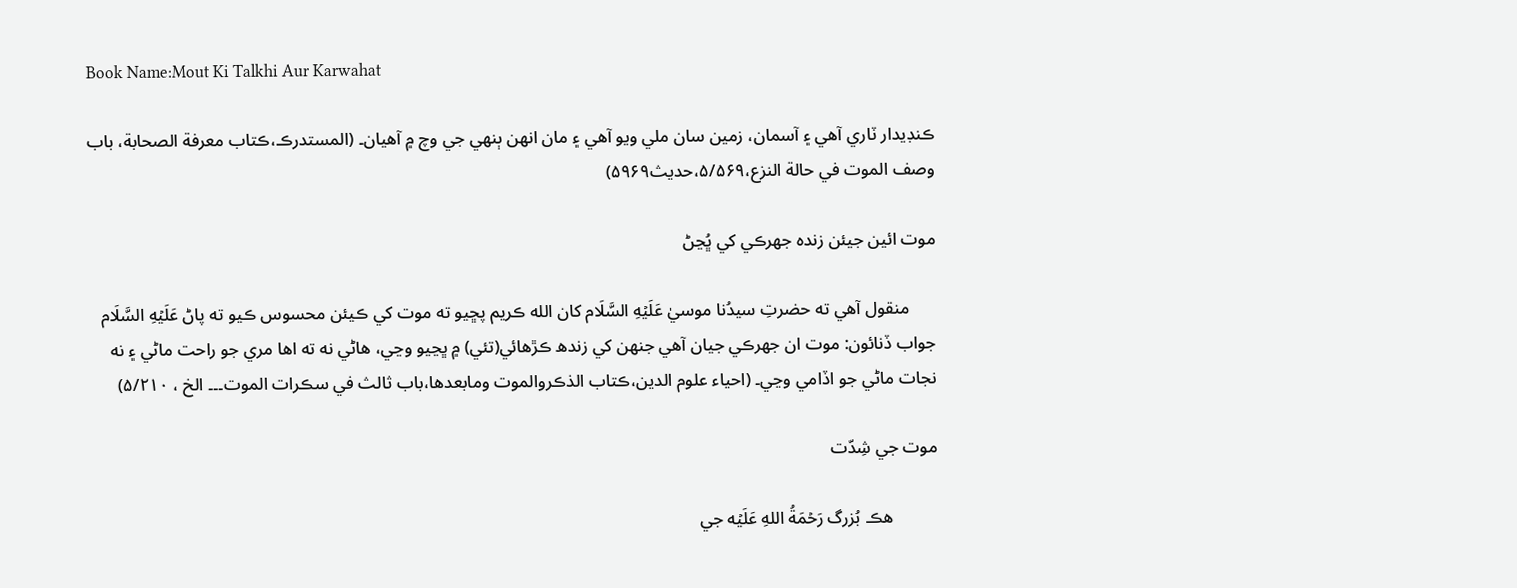Book Name:Mout Ki Talkhi Aur Karwahat

ڪنڊيدار ٽاري آهي ۽ آسمان، زمين سان ملي ويو آهي ۽ مان انهن ٻنهي جي وچ ۾ آهيان۔ (المستدرڪ،ڪتاب معرفة الصحابة، باب وصف الموت في حالة النزع،۵/۵۶۹،حديث۵۹۶۹)

موت ائين جيئن زنده جھرڪي کي ڀُڃڻ

      منقول آهي ته حضرتِ سيدُنا موسيٰ عَلَيۡهِ السَّلَام کان الله ڪريم پڇيو ته موت کي ڪيئن محسوس ڪيو ته پاڻ عَلَيۡهِ السَّلَام جواب ڏنائون: موت ان جھرڪي جيان آهي جنهن کي زندھ ڪڙهائي(تئي) ۾ ڀڃيو وڃي، هاڻي نه ته اها مري جو راحت ماڻي ۽ نه نجات ماڻي جو اڏامي وڃي۔ (احياء علوم الدين،ڪتاب الذڪروالموت ومابعدھا،باب ثالث في سڪرات الموت۔۔۔ الخ ، ۵/۲۱۰)

موت جي شِدّت

          هڪ بُزرگ رَحۡمَةُ اللهِ عَلَيۡه جي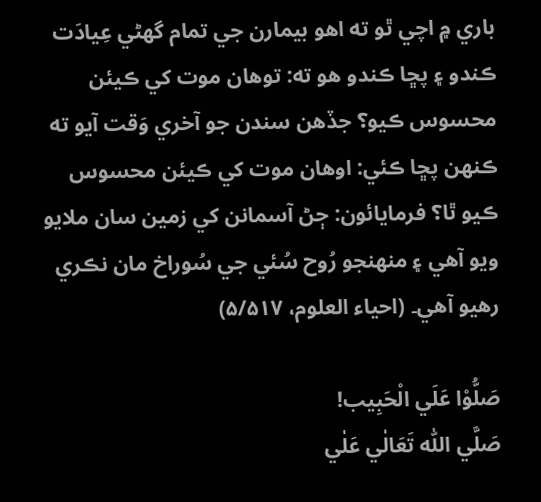باري ۾ اچي ٿو ته اهو بيمارن جي تمام گھڻي عِيادَت ڪندو ۽ پڇا ڪندو هو ته: توهان موت کي ڪيئن محسوس ڪيو؟ جڏهن سندن جو آخري وَقت آيو ته ڪنهن پڇا ڪئي: اوهان موت کي ڪيئن محسوس ڪيو ٿا؟ فرمايائون: ڄڻ آسمانن کي زمين سان ملايو ويو آهي ۽ منهنجو رُوح سُئي جي سُوراخ مان نڪري رهيو آهي۔ (احياء العلوم، ۵/۵۱۷)

صَلُّوْا عَلَي الْحَبِيب!                                                                                      صَلَّي اللّٰه تَعَالٰي عَلٰي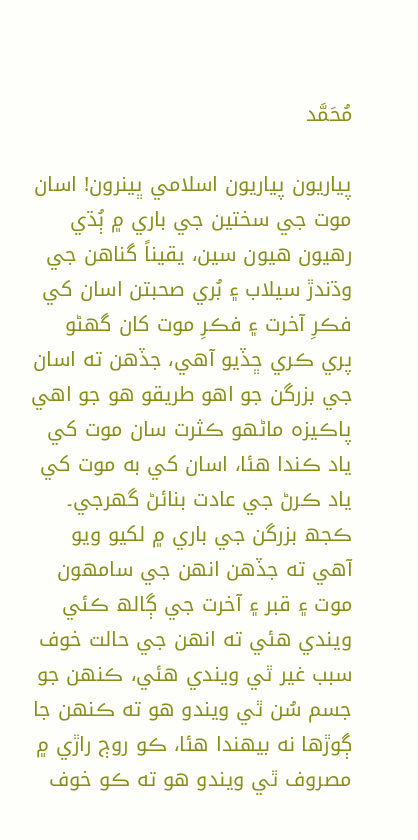مُحَمَّد

پياريون پياريون اسلامي ڀينرون! اسان موت جي سختين جي باري ۾ ٻُڌي رهيون هيون سين، يقيناً گناهن جي وڌندڙ سيلاب ۽ بُري صحبتن اسان کي فڪرِ آخرت ۽ فڪرِ موت کان گھڻو پري ڪري ڇڏيو آهي، جڏهن ته اسان جي بزرگن جو اهو طريقو هو جو اهي پاڪيزه ماڻهو ڪثرت سان موت کي ياد ڪندا هئا، اسان کي به موت کي ياد ڪرڻ جي عادت بنائڻ گھرجي۔ ڪجھ بزرگن جي باري ۾ لکيو ويو آهي ته جڏهن انهن جي سامهون موت ۽ قبر ۽ آخرت جي ڳالھ ڪئي ويندي هئي ته انهن جي حالت خوف سبب غير ٿي ويندي هئي، ڪنهن جو جسم سُن ٿي ويندو هو ته ڪنهن جا ڳوڙها نه بيهندا هئا، ڪو روڄ راڙي ۾ مصروف ٿي ويندو هو ته ڪو خوف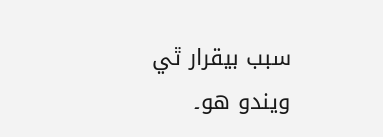سبب بيقرار ٿي ويندو هو۔